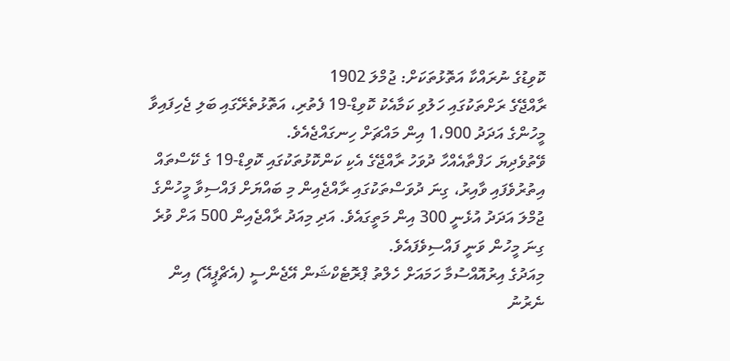ކޮވިޑުގެ ނުރައްކާ އަތޮޅުތަކަށް: ޖުމްލަ 1902
ރާއްޖޭގެ ރަށްތަކުގައި ހަލުވި ކަމާއެކު ކޮވިޑް-19 ފެތުރި، އަތޮޅުތެރޭގައި ބަލި ޖެހިފައިވާ މީހުންގެ އަދަދު 1،900 އިން މައްޗަށް ހިނގައްޖެއެވެ.
ވޭތުވެދިޔަ ހަފްތާއެއްހާ ދުވަހު ރާއްޖޭގެ އެކި ކަންކޮޅުތަކުގައި ކޮވިޑް-19 ގެ ކޭސްތައް އިތުރުވެފައި ވާއިރު، ގިނަ ދުވަސްތަކުގައި ރާއްޖެއިން މި ބައްޔަށް ފައްސިވާ މީހުންގެ ޖުމްލަ އަދަދު އުޅެނީ 300 އިން މަތީގައެވެ. އަދި މިއަދު ރާއްޖެއިން 500 އަށް ވުރެ ގިނަ މީހުން ވަނީ ފައްސިވެފައެވެ.
މިއަދުގެ އިރުއޮއްސުމާ ހަމައަށް ހެލްތު ޕްރޮޓެކްޝަން އޭޖެންސީ (އެޗްޕީއޭ) އިން ނެރުނު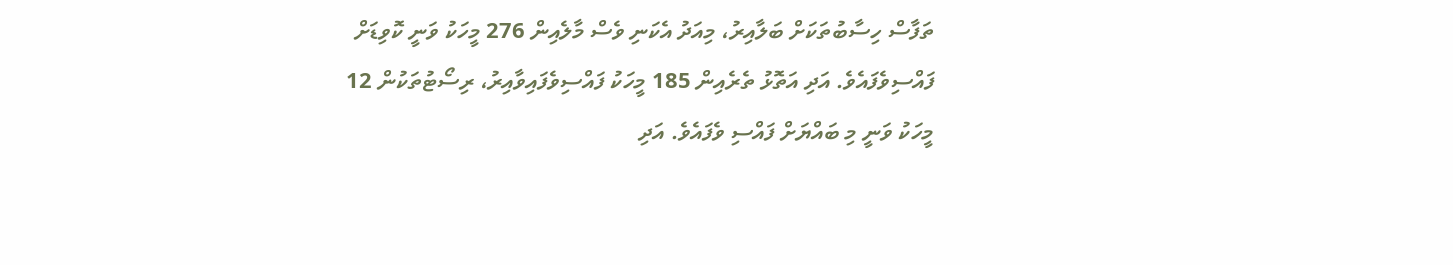ތަފާސް ހިސާބުތަކަށް ބަލާއިރު، މިއަދު އެކަނި ވެސް މާލެއިން 276 މީހަކު ވަނީ ކޮވިޑަށް ފައްސިވެފައެވެ. އަދި އަތޮޅު ތެރެއިން 185 މީހަކު ފައްސިވެފައިވާއިރު، ރިސޯޓުތަކުން 12 މީހަކު ވަނީ މި ބައްޔަށް ފައްސި ވެފައެވެ. އަދި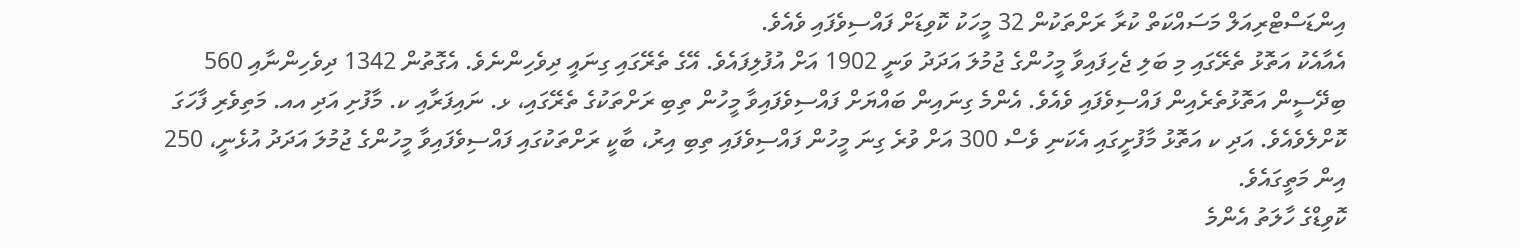އިންޑަސްޓްރިއަލް މަސައްކަތް ކުރާ ރަށްތަކުން 32 މީހަކު ކޮވިޑަށް ފައްސިވެފައި ވެއެވެ.
އެއާއެކު އަތޮޅު ތެރޭގައި މި ބަލި ޖެހިފައިވާ މީހުންގެ ޖުމުލަ އަދަދު ވަނީ 1902 އަށް އުފުލިފައެވެ. އޭގެ ތެރޭގައި ގިނައީ ދިވެހިންނެވެ. އެގޮތުން 1342 ދިވެހިންނާއި 560 ބިދޭސީން އަތޮޅުތެރެއިން ފައްސިވެފައި ވެއެވެ. އެންމެ ގިނައިން ބައްޔަށް ފައްސިވެފައިވާ މީހުން ތިބި ރަށްތަކުގެ ތެރޭގައި، ޅ. ނައިފަރާއި ކ. މާފުށި އަދި އއ. މަތިވެރި ފާހަގަ ކޮށްލެވެއެވެ. އަދި ކ އަތޮޅު މާފުށީގައި އެކަނި ވެސް 300 އަށް ވުރެ ގިނަ މީހުން ފައްސިވެފައި ތިބި އިރު، ބާކީ ރަށްތަކުގައި ފައްސިވެފައިވާ މީހުންގެ ޖުމުލަ އަދަދު އުޅެނީ، 250 އިން މަތީގައެވެ.
ކޮވިޑްގެ ހާލަތު އެންމެ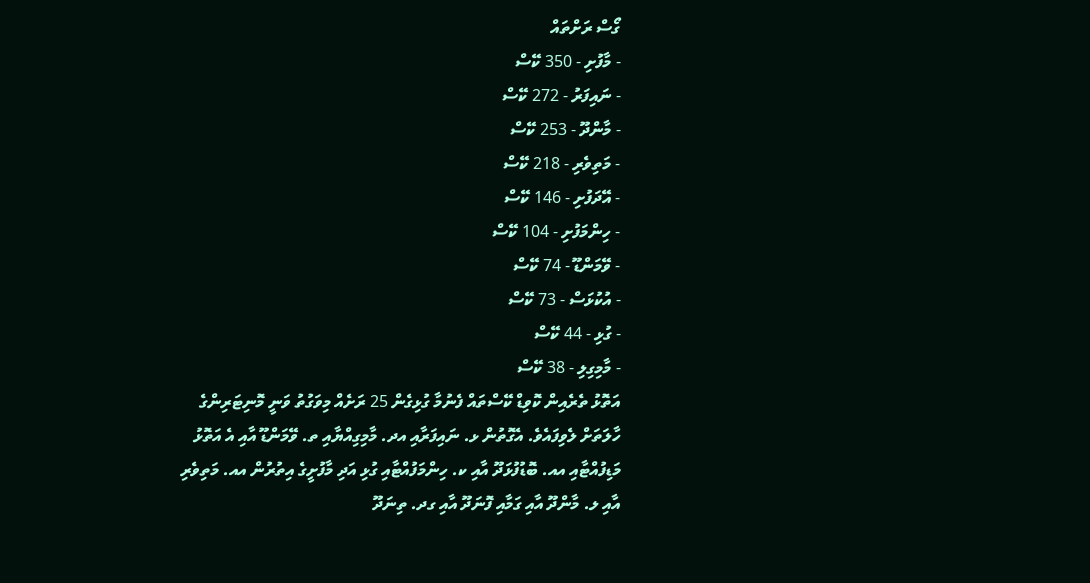ގޯސް ރަށްތައް
- މާފުށި - 350 ކޭސް
- ނައިފަރު - 272 ކޭސް
- މާންދޫ - 253 ކޭސް
- މަތިވެރި - 218 ކޭސް
- އޭދަފުށި - 146 ކޭސް
- ހިންމަފުށި - 104 ކޭސް
- ވޭމަންޑޫ - 74 ކޭސް
- އުކުޅަސް - 73 ކޭސް
- ގުޅި - 44 ކޭސް
- މާމިގިލި - 38 ކޭސް
އަތޮޅު ތެރެއިން ކޮވިޑް ކޭސްތައް ފެނުމާ ގުޅިގެން 25 ރަށެއް މިވަގުތު ވަނީ މޮނިޓަރިންގެ ހާލަތަށް ލެވިފައެވެ. އެގޮތުން ޅ. ނައިފަރާއި އދ. މާމިގިއްޔާއި ތ. ވޭމަންޑޫ އާއި އެ އަތޮޅު މަޑިފުއްޓާއި އއ. ބޮޑުފުޅަދޫ އާއި ކ. ހިންމަފުއްޓާއި ގުޅި އަދި މާފުށީގެ އިތުރުން އއ. މަތިވެރި އާއި ލ. މާންދޫ އާއި ގަމާއި ފޮނަދޫ އާއި ގދ. ތިނަދޫ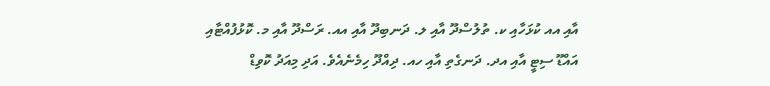އާއި އއ ކުޅަހާއި ކ. ތުލުސްދޫ އާއި ލ. ދަނބިދޫ އާއި އއ. ރަސްދޫ އާއި މ. ކޮޅުފުއްޓާއި އައްޑޫ ސިޓީ އާއި އދ. ދަނގެތި އާއި ހއ. ދިއްދޫ ހިމެނެއެވެ. އަދި މިއަދު ކޮވިޑް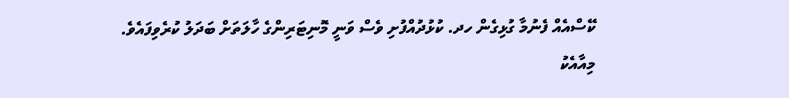ކޭސްއެއް ފެނުމާ ގުޅިގެން ހދ. ކުޅުދުއްފުށި ވެސް ވަނީ މޮނިޓަރިންގެ ހާލަތަށް ބަދަލު ކުރެވިފައެވެ.
މިއާއެކު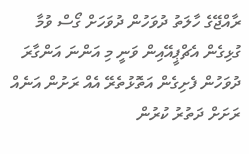ރާއްޖޭގެ ހާލަތު ދުވަހުން ދުވަހަށް ގޯސް ވުމާ ގުޅިގެން އެޗްޕީއޭއިން ވަނީ މި އަންނަ އަންގާރަ ދުވަހުން ފެށިގެން އަތޮޅުތެރޭ އެއް ރަށުން އަނެއް ރަށަށް ދަތުރު ކުރުން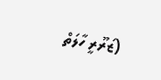(ޒަރޫރީ ހާލަތް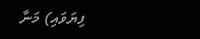ފިޔަވައި) މަނާ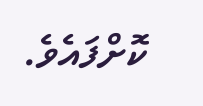ކޮށްފައެވެ.